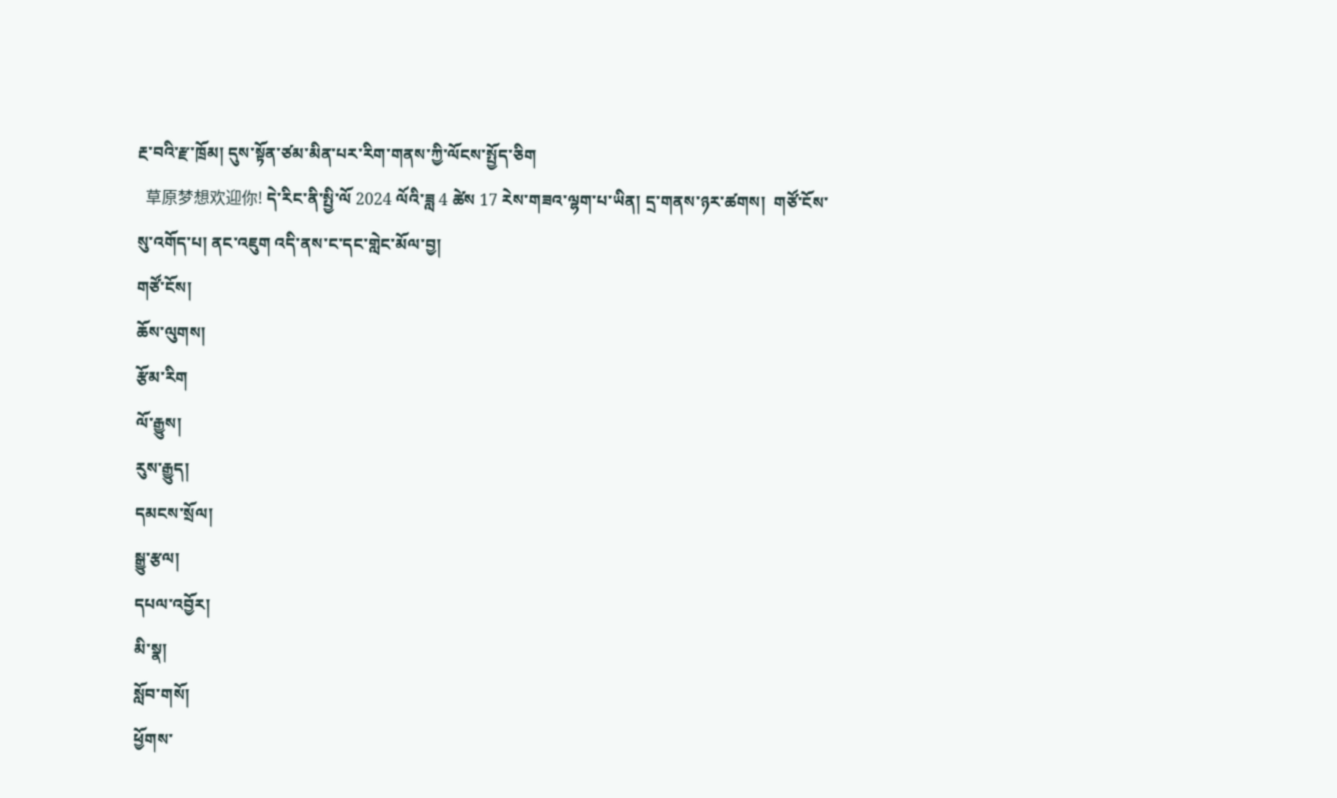རྔ་བའི་རྫ་ཁྲོམ། དུས་སྟོན་ཙམ་མིན་པར་རིག་གནས་ཀྱི་ལོངས་སྤྱོད་ཅིག
  草原梦想欢迎你! དེ་རིང་ནི་སྤྱི་ལོ 2024 ལོའི་ཟླ 4 ཚེས 17 རེས་གཟའ་ལྷག་པ་ཡིན། དྲ་གནས་ཉར་ཚགས།  གཙོ་ངོས་སུ་འགོད་པ། ནང་འཇུག འདི་ནས་ང་དང་གླེང་མོལ་བྱ།
གཙོ་ངོས།
ཆོས་ལུགས།
རྩོམ་རིག
ལོ་རྒྱུས།
རུས་རྒྱུད།
དམངས་སྲོལ།
སྒྱུ་རྩལ།
དཔལ་འབྱོར།
མི་སྣ།
སློབ་གསོ།
ཕྱོགས་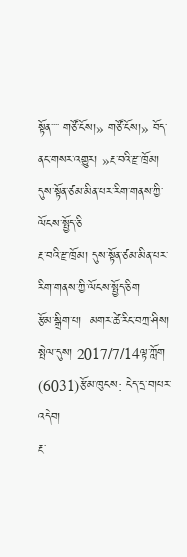སྟོན་་་་ གཙོ་ངོས།» གཙོ་ངོས།» བོད་ནང་གསར་འགྱུར། »རྔ་བའི་རྫ་ཁྲོམ། དུས་སྟོན་ཙམ་མིན་པར་རིག་གནས་ཀྱི་ལོངས་སྤྱོད་ཅི
རྔ་བའི་རྫ་ཁྲོམ། དུས་སྟོན་ཙམ་མིན་པར་རིག་གནས་ཀྱི་ལོངས་སྤྱོད་ཅིག
རྩོམ་སྒྲིག་པ།  མགར་ཚེ་རིང་བཀྲ་ཤིས། སྤེལ་དུས། 2017/7/14ལྟ་ཀློག (6031)རྩོམ་ཁུངས: ངེད་དྲ་བ།པར་འདེབ།
རྔ་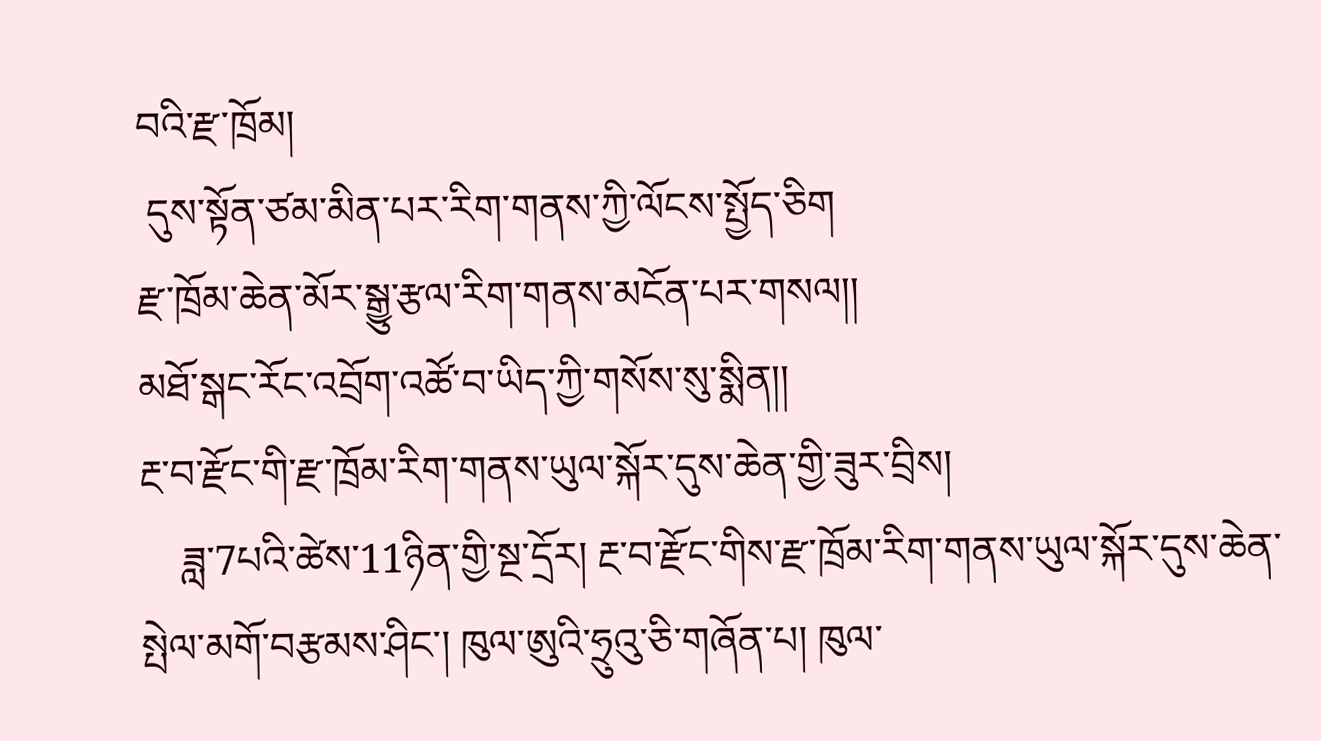བའི་རྫ་ཁྲོམ།
 དུས་སྟོན་ཙམ་མིན་པར་རིག་གནས་ཀྱི་ལོངས་སྤྱོད་ཅིག
རྫ་ཁྲོམ་ཆེན་མོར་སྒྱུ་རྩལ་རིག་གནས་མངོན་པར་གསལ།།
མཐོ་སྒང་རོང་འབྲོག་འཚོ་བ་ཡིད་ཀྱི་གསོས་སུ་སྨིན།།
རྔ་བ་རྫོང་གི་རྫ་ཁྲོམ་རིག་གནས་ཡུལ་སྐོར་དུས་ཆེན་གྱི་ཟུར་བྲིས།
    ཟླ་7པའི་ཚེས་11ཉིན་གྱི་སྔ་དྲོར། རྔ་བ་རྫོང་གིས་རྫ་ཁྲོམ་རིག་གནས་ཡུལ་སྐོར་དུས་ཆེན་སྤེལ་མགོ་བརྩམས་ཤིང་། ཁུལ་ཨུའི་ཧྲུའུ་ཅི་གཞོན་པ། ཁུལ་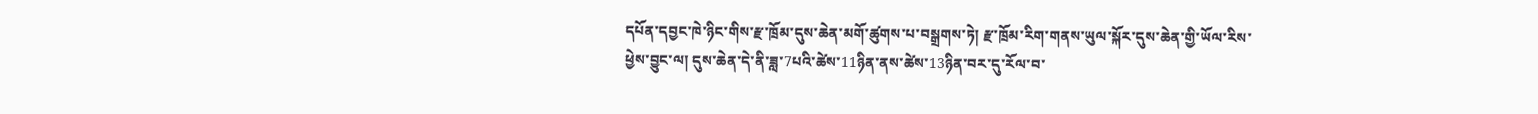དཔོན་དབྱང་ཁེ་ཉིང་གིས་རྫ་ཁྲོམ་དུས་ཆེན་མགོ་ཚུགས་པ་བསྒྲགས་ཏེ། རྫ་ཁྲོམ་རིག་གནས་ཡུལ་སྐོར་དུས་ཆེན་གྱི་ཡོལ་རིས་ཕྱེས་བྱུང་ལ། དུས་ཆེན་དེ་ནི་ཟླ་7པའི་ཚེས་11ཉིན་ནས་ཚེས་13ཉིན་བར་དུ་རོལ་བ་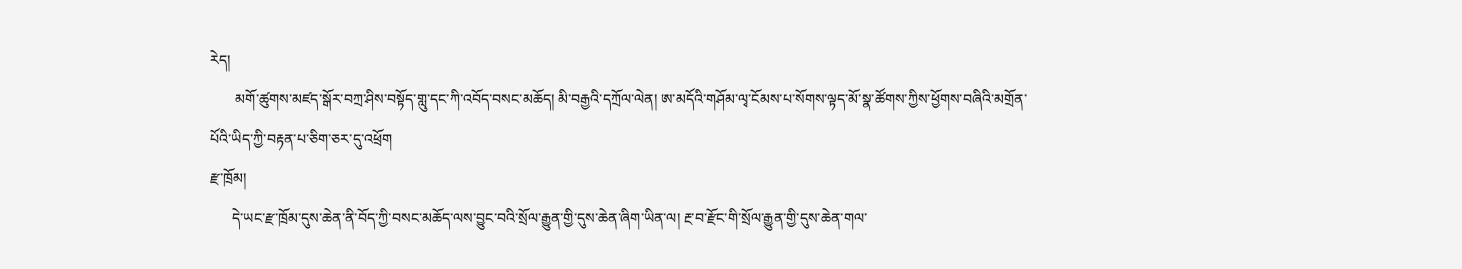རེད།
       མགོ་ཚུགས་མཛད་སྒོར་བཀྲ་ཤིས་བསྟོད་གླུ་དང་ཀི་འབོད་བསང་མཆོད། མི་བརྒྱའི་དཀྲོལ་ལེན། ཨ་མདོའི་གཤོམ་ལྭ་ངོམས་པ་སོགས་ལྟད་མོ་སྣ་ཚོགས་ཀྱིས་ཕྱོགས་བཞིའི་མགྲོན་པོའི་ཡིད་ཀྱི་བརྟན་པ་ཅིག་ཅར་དུ་འཕྲོག
རྫ་ཁྲོམ།
      དེ་ཡང་རྫ་ཁྲོམ་དུས་ཆེན་ནི་བོད་ཀྱི་བསང་མཆོད་ལས་བྱུང་བའི་སྲོལ་རྒྱུན་གྱི་དུས་ཆེན་ཞིག་ཡིན་ལ། རྔ་བ་རྫོང་གི་སྲོལ་རྒྱུན་གྱི་དུས་ཆེན་གལ་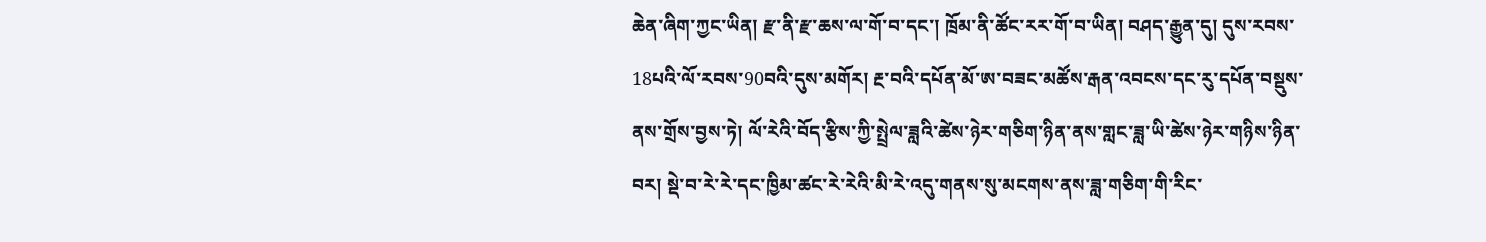ཆེན་ཞིག་ཀྱང་ཡིན། རྫ་ནི་རྫ་ཆས་ལ་གོ་བ་དང་། ཁྲོམ་ནི་ཚོང་རར་གོ་བ་ཡིན། བཤད་རྒྱུན་དུ། དུས་རབས་18པའི་ལོ་རབས་90བའི་དུས་མགོར། རྔ་བའི་དཔོན་མོ་ཨ་བཟང་མཚོས་རྒན་འབངས་དང་རུ་དཔོན་བསྡུས་ནས་གྲོས་བྱས་ཏེ། ལོ་རེའི་བོད་རྩིས་ཀྱི་སྤྲེལ་ཟླའི་ཚེས་ཉེར་གཅིག་ཉིན་ནས་གླང་ཟླ་ཡི་ཚེས་ཉེར་གཉིས་ཉིན་བར། སྡེ་བ་རེ་རེ་དང་ཁྱིམ་ཚང་རེ་རེའི་མི་རེ་འདུ་གནས་སུ་མངགས་ནས་ཟླ་གཅིག་གི་རིང་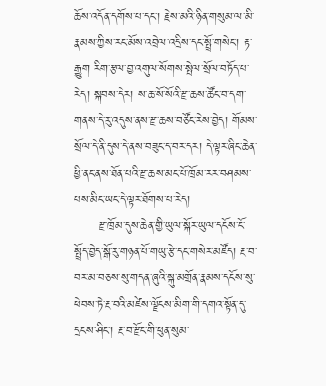ཆོས་འདོན་དགོས་པ་དང་། རྗེས་མའི་ཉིན་གསུམ་ལ་མི་རྣམས་ཀྱིས་རང་མོས་འབྲེལ་འདྲིས་དང་སྤྲོ་གསེང་། རྟ་རྒྱུག རིག་རྩལ་བྱ་འགུལ་སོགས་སྤེལ་སྲོལ་བཏོད་པ་རེད། སྐབས་དེར། ས་ཆ་སོ་སོའི་རྫ་ཆས་ཚོང་བ་དག་གནས་དེ་རུ་འདུས་ནས་རྫ་ཆས་བཙོང་རེས་བྱེད། གོམས་སྲོལ་དེ་ནི་དུས་དེ་ནས་བཟུང་ད་བར་དར། དེ་ལྟར་ཞིང་ཆེན་ཕྱི་ནང་ནས་ཐོན་པའི་རྫ་ཆས་མང་པོ་ཁྲོམ་རར་བཤམས་པས་མིང་ཡང་དེ་ལྟར་ཐོགས་པ་རེད།
      རྫ་ཁྲོམ་དུས་ཆེན་གྱི་ཡུལ་སྐོར་ཡུལ་དངོས་ངོ་སྤྲོད་བྱེད་སྒོ་རུ་གཉན་པོ་གཡུ་རྩེ་དང་གསེར་མཛོད། རྔ་བ་བར་མ་བཅས་སུ་གདན་ཞུའི་སྐུ་མགྲོན་རྣམས་དངོས་སུ་ཕེབས་ཏེ་རྔ་བའི་མཛེས་ལྗོངས་མིག་གི་དགའ་སྟོན་དུ་དྲངས་ཤིང་། རྔ་བ་རྫོང་གི་ཕུན་སུམ་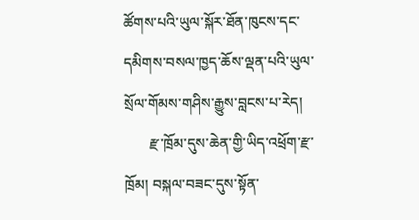ཚོགས་པའི་ཡུལ་སྐོར་ཐོན་ཁུངས་དང་དམིགས་བསལ་ཁྱད་ཆོས་ལྡན་པའི་ཡུལ་སྲོལ་གོམས་གཤིས་རྒྱུས་བླངས་པ་རེད།
       རྫ་ཁྲོམ་དུས་ཆེན་གྱི་ཡིད་འཕྲོག་རྫ་ཁྲོམ། བསྐལ་བཟང་དུས་སྟོན་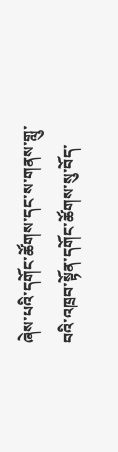ཞེས་པའི་དགོང་ཚོགས་དང་ས་གནས་གླུ་བའི་འཁྲབ་སྟོན་དགོང་ཚོགས་སུ་བོད་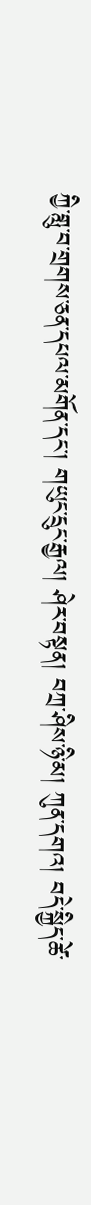ཀྱི་གླུ་བ་གྲགས་ཅན་དཔལ་མགོན་དང་། གཡུང་དྲུང་རྒྱལ། ཤེར་བསྟན། བཀྲ་ཤིས་ཉི་མ། ཀུན་དགའ། བདེ་སྐྱིད་ཚེ་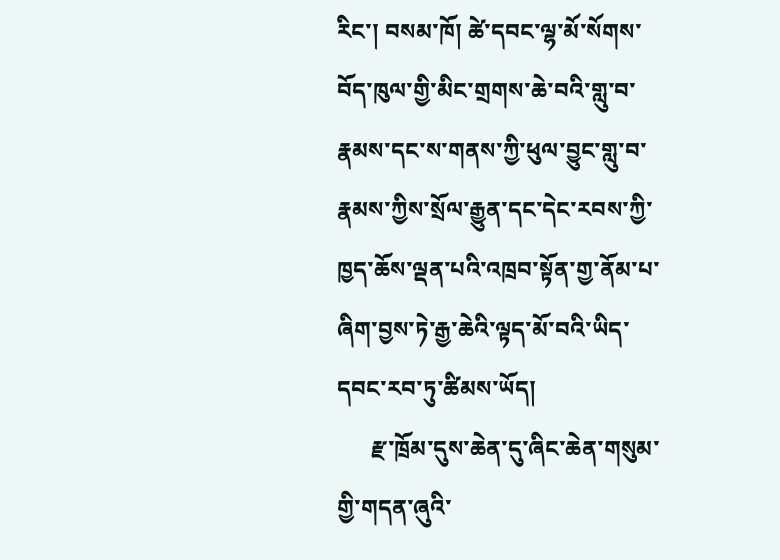རིང་། བསམ་ཁོ། ཚེ་དབང་ལྷ་མོ་སོགས་བོད་ཁུལ་གྱི་མིང་གྲགས་ཆེ་བའི་གླུ་བ་རྣམས་དང་ས་གནས་ཀྱི་ཕུལ་བྱུང་གླུ་བ་རྣམས་ཀྱིས་སྲོལ་རྒྱུན་དང་དེང་རབས་ཀྱི་ཁྱད་ཆོས་ལྡན་པའི་འཁྲབ་སྟོན་གྱ་ནོམ་པ་ཞིག་བྱས་ཏེ་རྒྱ་ཆེའི་ལྟད་མོ་བའི་ཡིད་དབང་རབ་ཏུ་ཚིམས་ཡོད།
      རྫ་ཁྲོམ་དུས་ཆེན་དུ་ཞིང་ཆེན་གསུམ་གྱི་གདན་ཞུའི་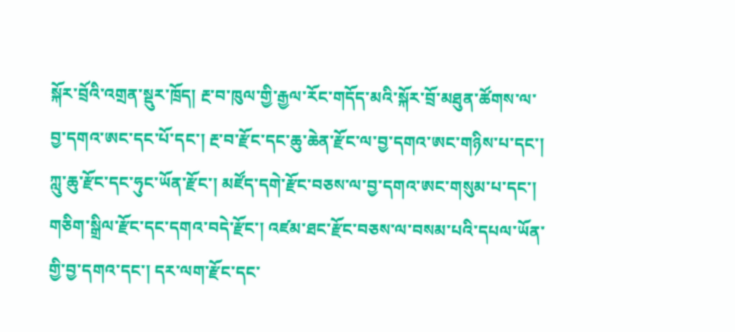སྐོར་བྲོའི་འགྲན་སྡུར་ཁྲོད། རྔ་བ་ཁུལ་གྱི་རྒྱལ་རོང་གདོད་མའི་སྐོར་བྲོ་མཐུན་ཚོགས་ལ་བྱ་དགའ་ཨང་དང་པོ་དང་། རྔ་བ་རྫོང་དང་ཆུ་ཆེན་རྫོང་ལ་བྱ་དགའ་ཨང་གཉིས་པ་དང་། ཀླུ་ཆུ་རྫོང་དང་ཧུང་ཡོན་རྫོང་། མཛོད་དགེ་རྫོང་བཅས་ལ་བྱ་དགའ་ཨང་གསུམ་པ་དང་། གཅིག་སྒྲིལ་རྫོང་དང་དགའ་བདེ་རྫོང་། འཛམ་ཐང་རྫོང་བཅས་ལ་བསམ་པའི་དཔལ་ཡོན་གྱི་བྱ་དགའ་དང་། དར་ལག་རྫོང་དང་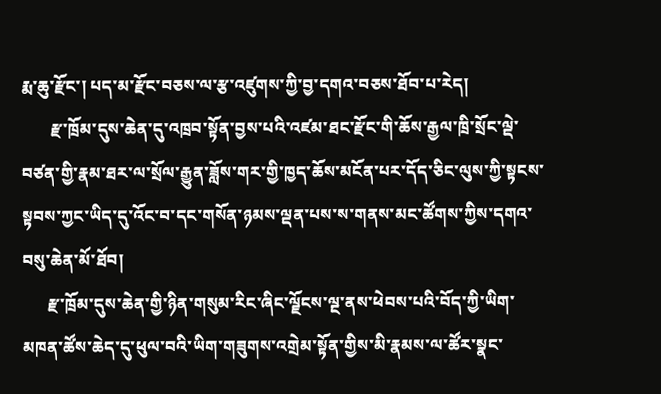རྨ་ཆུ་རྫོང་། པད་མ་རྫོང་བཅས་ལ་རྩ་འཛུགས་ཀྱི་བྱ་དགའ་བཅས་ཐོབ་པ་རེད།
       རྫ་ཁྲོམ་དུས་ཆེན་དུ་འཁྲབ་སྟོན་བྱས་པའི་འཛམ་ཐང་རྫོང་གི་ཆོས་རྒྱལ་ཁྲི་སྲོང་ལྡེ་བཙན་གྱི་རྣམ་ཐར་ལ་སྲོལ་རྒྱུན་ཟློས་གར་གྱི་ཁྱད་ཆོས་མངོན་པར་དོད་ཅིང་ལུས་ཀྱི་སྟངས་སྟབས་ཀྱང་ཡིད་དུ་འོང་བ་དང་གསོན་ཉམས་ལྡན་པས་ས་གནས་མང་ཚོགས་ཀྱིས་དགའ་བསུ་ཆེན་མོ་ཐོབ།
      རྫ་ཁྲོམ་དུས་ཆེན་གྱི་ཉིན་གསུམ་རིང་ཞིང་ལྗོངས་ལྔ་ནས་ཕེབས་པའི་བོད་ཀྱི་ཡིག་མཁན་ཚོས་ཆེད་དུ་ཕུལ་བའི་ཡིག་གཟུགས་འགྲེམ་སྟོན་གྱིས་མི་རྣམས་ལ་ཚོར་སྣང་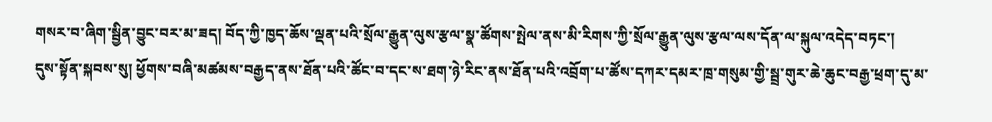གསར་བ་ཞིག་སྦྱིན་བྱུང་བར་མ་ཟད། བོད་ཀྱི་ཁྱད་ཆོས་ལྡན་པའི་སྲོལ་རྒྱུན་ལུས་རྩལ་སྣ་ཚོགས་སྤེལ་ནས་མི་རིགས་ཀྱི་སྲོལ་རྒྱུན་ལུས་རྩལ་ལས་དོན་ལ་སྐུལ་འདེད་བཏང་།
དུས་སྟོན་སྐབས་སུ། ཕྱོགས་བཞི་མཚམས་བརྒྱད་ནས་ཐོན་པའི་ཚོང་བ་དང་ས་ཐག་ཉེ་རིང་ནས་ཐོན་པའི་འབྲོག་པ་ཚོས་དཀར་དམར་ཁྲ་གསུམ་གྱི་སྦྲ་གུར་ཆེ་ཆུང་བརྒྱ་ཕྲག་དུ་མ་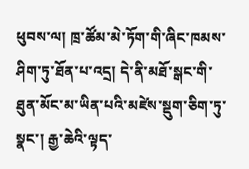ཕུབས་ལ། ཁྲ་ཚོམ་མེ་ཏོག་གི་ཞིང་ཁམས་ཤིག་ཏུ་ཐོན་པ་འདྲ། དེ་ནི་མཐོ་སྒང་གི་ཐུན་མོང་མ་ཡིན་པའི་མཛེས་སྡུག་ཅིག་ཏུ་སྣང་། རྒྱ་ཆེའི་ལྟད་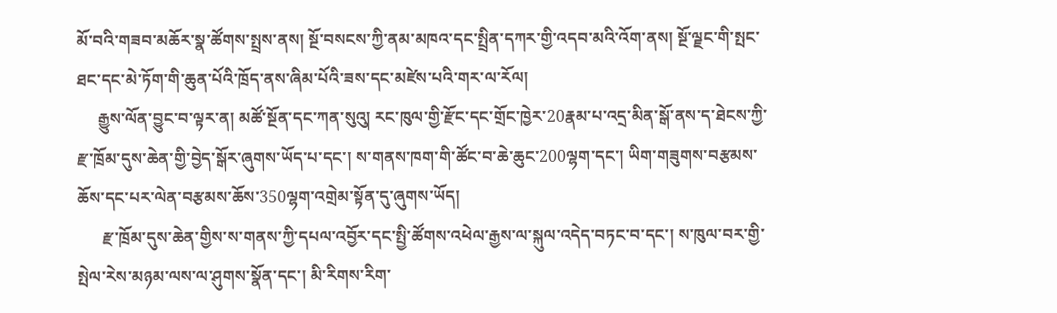མོ་བའི་གཟབ་མཆོར་སྣ་ཚོགས་སྤྲས་ནས། སྔོ་བསངས་ཀྱི་ནམ་མཁའ་དང་སྤྲིན་དཀར་གྱི་འདབ་མའི་འོག་ནས། སྔོ་ལྗང་གི་སྤང་ཐང་དང་མེ་ཏོག་གི་ཆུན་པོའི་ཁྲོད་ནས་ཞིམ་པོའི་ཟས་དང་མཛེས་པའི་གར་ལ་རོལ།
     རྒྱུས་ལོན་བྱུང་བ་ལྟར་ན། མཚོ་སྔོན་དང་ཀན་སུའུ། རང་ཁུལ་གྱི་རྫོང་དང་གྲོང་ཁྱེར་20རྣམ་པ་འདྲ་མིན་སྒོ་ནས་ད་ཐེངས་ཀྱི་རྫ་ཁྲོམ་དུས་ཆེན་གྱི་བྱེད་སྒོར་ཞུགས་ཡོད་པ་དང་། ས་གནས་ཁག་གི་ཚོང་བ་ཆེ་ཆུང་200ལྷག་དང་། ཡིག་གཟུགས་བརྩམས་ཆོས་དང་པར་ལེན་བརྩམས་ཆོས་350ལྷག་འགྲེམ་སྟོན་དུ་ཞུགས་ཡོད།
      རྫ་ཁྲོམ་དུས་ཆེན་གྱིས་ས་གནས་ཀྱི་དཔལ་འབྱོར་དང་སྤྱི་ཚོགས་འཕེལ་རྒྱས་ལ་སྐུལ་འདེད་བཏང་བ་དང་། ས་ཁུལ་བར་གྱི་སྤེལ་རེས་མཉམ་ལས་ལ་ཤུགས་སྣོན་དང་། མི་རིགས་རིག་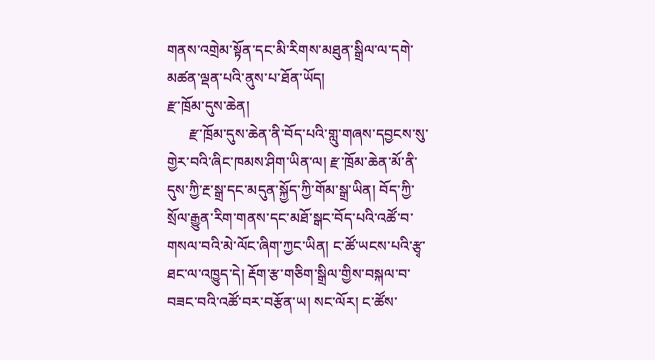གནས་འགྲེམ་སྟོན་དང་མི་རིགས་མཐུན་སྒྲིལ་ལ་དགེ་མཚན་ལྡན་པའི་ནུས་པ་ཐོན་ཡོད།
རྫ་ཁྲོམ་དུས་ཆེན།
      རྫ་ཁྲོམ་དུས་ཆེན་ནི་བོད་པའི་གླུ་གཞས་དབྱངས་སུ་གྱེར་བའི་ཞིང་ཁམས་ཤིག་ཡིན་ལ། རྫ་ཁྲོམ་ཆེན་མོ་ནི་དུས་ཀྱི་རྔ་སྒྲ་དང་མདུན་སྐྱོད་ཀྱི་གོམ་སྒྲ་ཡིན། བོད་ཀྱི་སྲོལ་རྒྱུན་རིག་གནས་དང་མཐོ་སྒང་བོད་པའི་འཚོ་བ་གསལ་བའི་མེ་ལོང་ཞིག་ཀྱང་ཡིན། ང་ཚོ་ཡངས་པའི་རྩྭ་ཐང་ལ་འཁྱུད་དེ། རྡོག་རྩ་གཅིག་སྒྲིལ་གྱིས་བསྐལ་བ་བཟང་བའི་འཚོ་བར་བརྩོན་ཡ། སང་ལོར། ང་ཚོས་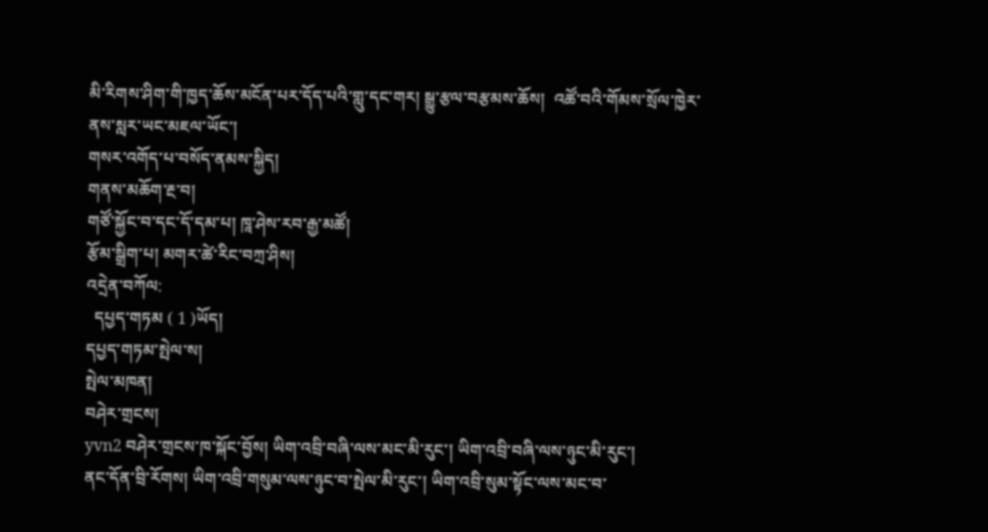མི་རིགས་ཤིག་གི་ཁྱད་ཆོས་མངོན་པར་དོད་པའི་གླུ་དང་གར། སྒྱུ་རྩལ་བརྩམས་ཆོས།  འཚོ་བའི་གོམས་སྲོལ་ཁྱེར་ནས་སླར་ཡང་མཇལ་ཡོང་།
གསར་འགོད་པ་བསོད་ནམས་སྐྱིད།
གནས་མཆོག་རྔ་བ།
གཙོ་སྐྱོང་བ་དང་དོ་དམ་པ། ཁཱ་ཤེས་རབ་རྒྱ་མཚོ།
རྩོམ་སྒྲིག་པ། མགར་ཚེ་རིང་བཀྲ་ཤིས།
འདྲེན་བཀོལ:
  དཔྱད་གཏམ ( 1 )ཡོད།
དཔྱད་གཏམ་སྤེལ་ས།
སྤེལ་མཁན།
བཤེར་གྲངས།
yvn2 བཤེར་གྲངས་ཁ་སྐོང་བྱོས། ཡིག་འབྲི་བཞི་ལས་མང་མི་རུང་། ཡིག་འབྲི་བཞི་ལས་ཉུང་མི་རུང་།
ནང་དོན་བྲི་རོགས། ཡིག་འབྲི་གསུམ་ལས་ཉུང་བ་སྤེལ་མི་རུང་། ཡིག་འབྲི་སུམ་སྟོང་ལས་མང་བ་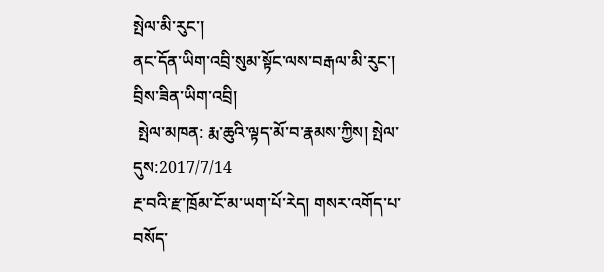སྤེལ་མི་རུང་།
ནང་དོན་ཡིག་འབྲི་སུམ་སྟོང་ལས་བརྒལ་མི་རུང་། བྲིས་ཟིན་ཡིག་འབྲི།
 སྤེལ་མཁན: རྨ་ཆུའི་ལྟད་མོ་བ་རྣམས་ཀྱིས། སྤེལ་དུས:2017/7/14
རྔ་བའི་རྫ་ཁྲོམ་ངོ་མ་ཡག་པོ་རེད། གསར་འགོད་པ་བསོད་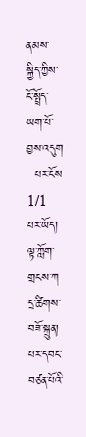ནམས་སྐྱིད་ཀྱིས་ངོ་སྤྲོད་ཡག་པོ་བྱས་འདུག
  པར་ངོས 1/1 པར་ཡོད།
ལྟ་ཀློག་གྲངས་ཀ
དྲ་ཚིགས་བཟོ་སྐྲུན།
པར་དབང་བཙན་པོའི་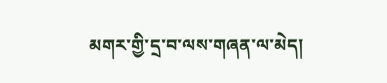མགར་གྱི་དྲ་བ་ལས་གཞན་ལ་མེད།